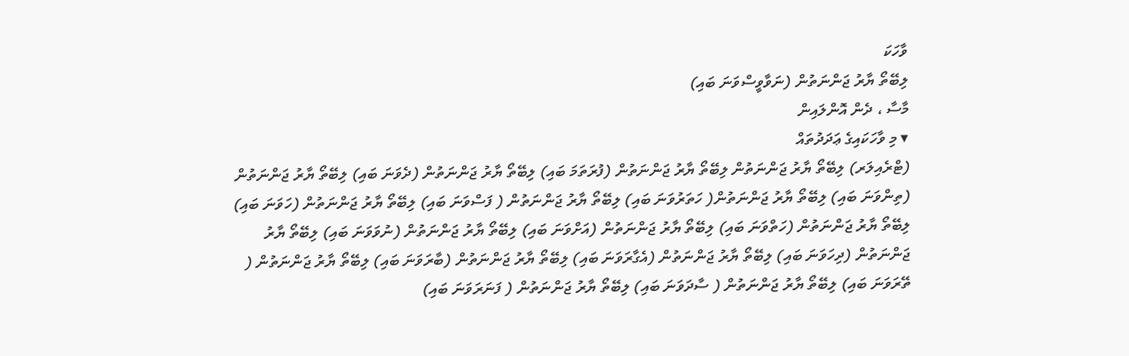ވާހަކަ
ލިބޭތޯ ޔާރު ޖަންނަތުން (ނަވާވީސްވަނަ ބައި)
މާސާ ، ދެން އޮންލައިން
▾ މި ވާހަކައިގެ ޢަދަދުތައް
(ޓްރެއިލަރ) ލިބޭތޯ ޔާރު ޖަންނަތުން ލިބޭތޯ ޔާރު ޖަންނަތުން (ފުރަތަމަ ބައި) ލިބޭތޯ ޔާރު ޖަންނަތުން (ދެވަނަ ބައި) ލިބޭތޯ ޔާރު ޖަންނަތުން (ތިންވަނަ ބައި) ލިބޭތޯ ޔާރު ޖަންނަތުން( ހަތަރުވަނަ ބައި) ލިބޭތޯ ޔާރު ޖަންނަތުން ( ފަސްވަނަ ބައި) ލިބޭތޯ ޔާރު ޖަންނަތުން (ހަވަނަ ބައި) ލިބޭތޯ ޔާރު ޖަންނަތުން (ހަތްވަނަ ބައި) ލިބޭތޯ ޔާރު ޖަންނަތުން (އަށްވަނަ ބައި) ލިބޭތޯ ޔާރު ޖަންނަތުން (ނުވަވަނަ ބައި) ލިބޭތޯ ޔާރު ޖަންނަތުން (ދިހަވަނަ ބައި) ލިބޭތޯ ޔާރު ޖަންނަތުން (އެގާރަވަނަ ބައި) ލިބޭތޯ ޔާރު ޖަންނަތުން (ބާރަވަނަ ބައި) ލިބޭތޯ ޔާރު ޖަންނަތުން ( ތޭރަވަނަ ބައި) ލިބޭތޯ ޔާރު ޖަންނަތުން ( ސާދަވަނަ ބައި) ލިބޭތޯ ޔާރު ޖަންނަތުން ( ފަނަރަވަނަ ބައި)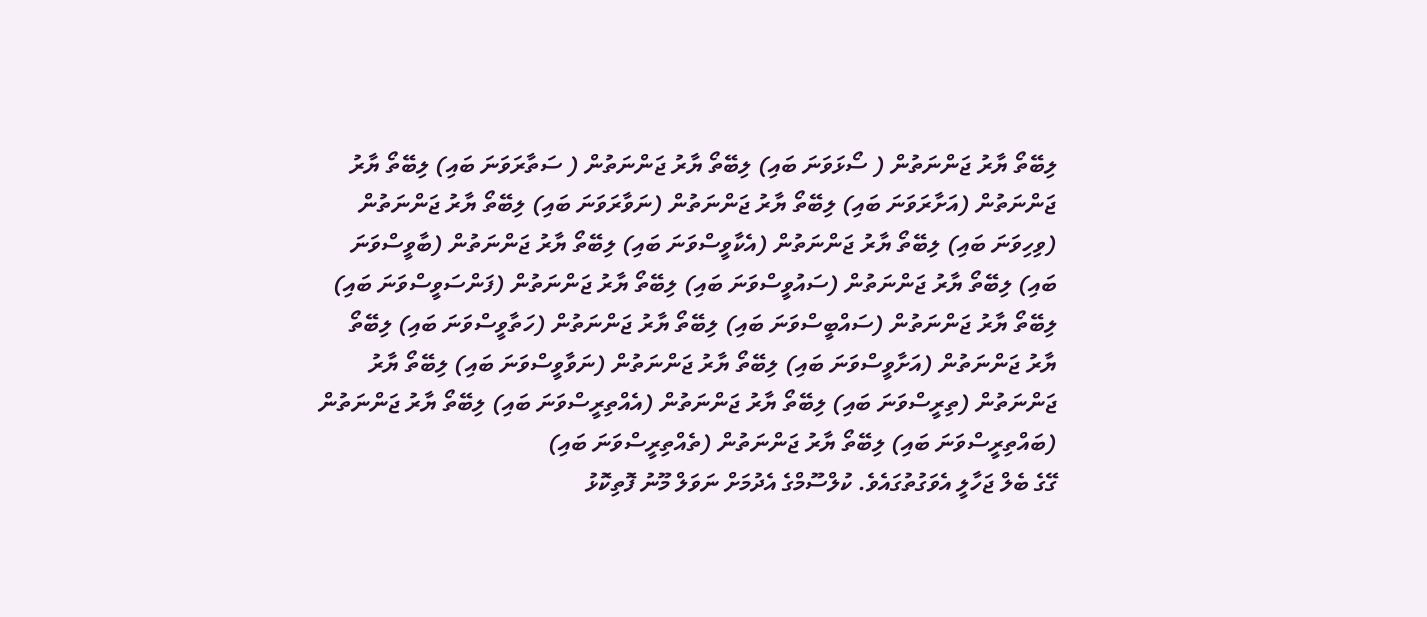ލިބޭތޯ ޔާރު ޖަންނަތުން ( ސޯޅަވަނަ ބައި) ލިބޭތޯ ޔާރު ޖަންނަތުން ( ސަތާރަވަނަ ބައި) ލިބޭތޯ ޔާރު ޖަންނަތުން (އަށާރަވަނަ ބައި) ލިބޭތޯ ޔާރު ޖަންނަތުން (ނަވާރަވަނަ ބައި) ލިބޭތޯ ޔާރު ޖަންނަތުން (ވިހިވަނަ ބައި) ލިބޭތޯ ޔާރު ޖަންނަތުން (އެކާވީސްވަނަ ބައި) ލިބޭތޯ ޔާރު ޖަންނަތުން (ބާވީސްވަނަ ބައި) ލިބޭތޯ ޔާރު ޖަންނަތުން (ސައުވީސްވަނަ ބައި) ލިބޭތޯ ޔާރު ޖަންނަތުން (ފަންސަވީސްވަނަ ބައި) ލިބޭތޯ ޔާރު ޖަންނަތުން (ސައްބީސްވަނަ ބައި) ލިބޭތޯ ޔާރު ޖަންނަތުން (ހަތާވީސްވަނަ ބައި) ލިބޭތޯ ޔާރު ޖަންނަތުން (އަށާވީސްވަނަ ބައި) ލިބޭތޯ ޔާރު ޖަންނަތުން (ނަވާވީސްވަނަ ބައި) ލިބޭތޯ ޔާރު ޖަންނަތުން (ތިރީސްވަނަ ބައި) ލިބޭތޯ ޔާރު ޖަންނަތުން (އެއްތިރީސްވަނަ ބައި) ލިބޭތޯ ޔާރު ޖަންނަތުން (ބައްތިރީސްވަނަ ބައި) ލިބޭތޯ ޔާރު ޖަންނަތުން (ތެއްތިރީސްވަނަ ބައި)
ގޭގެ ބެލް ޖަހާލީ އެވަގުތުގައެވެ. ކުލްސޫމްގެ އެދުމަށް ނަވަލް މޫނު ފޮތިކޮޅު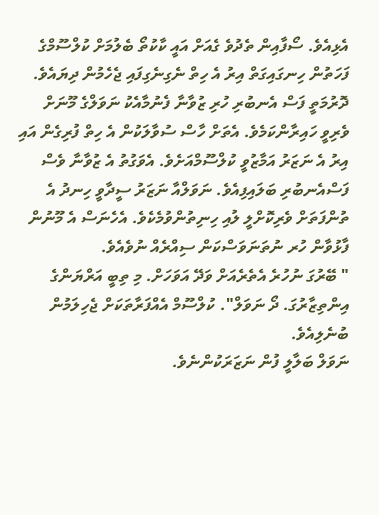އެޅިއެވެ. ސޯފާއިން ތެދުވެ ގެއަށް އައީ ކާކުތޯ ބެލުމަށް ކުލްސޫމްގެ ފަހަތުން ހިނގައިގަތް އިރު އެ ހިތް ނެގިނެގިފައި ޖެހެމުން ދިޔައެވެ.
ދޮރުމަތީ ފަސް އެނބުރި ހުރި ޒުވާނާ ފެނުމާއެކު ނަވަލްގެ މޫނަށް ވެރިވީ ހައިރާންކަމެވެ. އެތަށް ހާސް ސުވާލަކުން އެ ހިތް ފުރިގެން އައި އިރު އެ ނަޒަރު އަމާޒުވީ ކުލްސޫމްއަށެވެ. އެވަގުތު އެ ޒުވާނާ ވެސް ފަސްއެނބުރި ބަލައިފިއެވެ. ނަވަލްއާ ނަޒަރު ސީދާވީ ހިނދު އެ ތުންފަތަށް ވެރިކޮށްލީ ލުއި ހިނިތުންވުމެކެވެ. އެހެނަސް އެ މޫނުން ފާޅުވާން ހުރ ނުތަނަވަސްކަން ސިއްރެއް ނުވެއެވެ.
" ބޭރުގަ ނުހުރެ އެތެރެއަށް ވަދޭ އަވަހަށް. މި ތިބީ އަރްޔަންގެ އިންތިޒާރުގަ. ދޯ ނަވަލް". ކުލްސޫމް އެއްފަރާތަކަށް ޖެހިލަމުން ބުނެލިއެވެ.
ނަވަލް ބަލާލީ ފުން ނަޒަރަކުންނެވެ.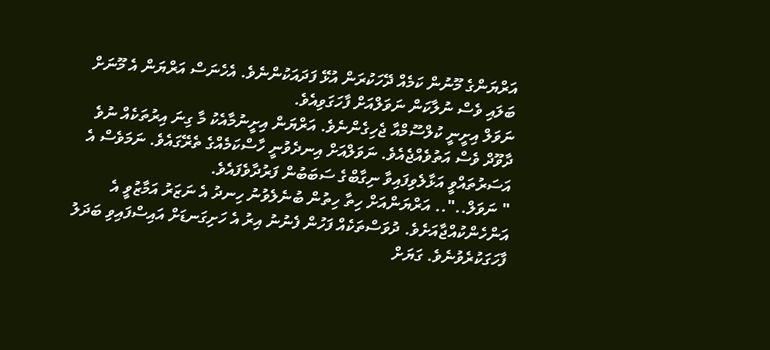އަރްޔަންގެ މޫނުން ކަމެއް ދޭހަކުރަން އުޅޭ ފަދައަކުންނެވެ. އެހެނަސް އަރްޔަން އެ މޫނަށް ބަލައި ވެސް ނުލާކަން ނަވަލްއަށް ފާހަގަވިއެވެ.
ނަވަލް އިށީނީ ކުލްސޫމްއާ ޖެހިގެންނެވެ. އަރްޔަން އިށީނުމާއެކު މާ ގިނަ އިރުތަކެއް ނުވެ ދާވޫދް ވެސް އަތުވެއްޖެއެވެ. ނަވަލްއަށް އިނދެވުނީ ހާސްކަމެއްގެ ތެރޭގައެވެ. ނަމަވެސް އެ އަސަރުތައްވީ އަޅާލެވިފައިވާ ނިގާބްގެ ސަބަބުން ފަރުދާވެފައެވެ.
" ނަވަލް..".. އަރްޔަންއަށް ހިތާ ހިތުން ބުނެލެވުނު ހިނދު އެ ނަޒަރު އަމާޒުވީ އެ އަންހެންކުއްޖާއަށެވެ. ދުވަސްތަކެއް ފަހުން ފެނުނު އިރު އެ ހަށިގަނޑަށް އައިސްފައިވި ބަދަލު ފާހަގަކުރެވުނެވެ. ގަޔަށް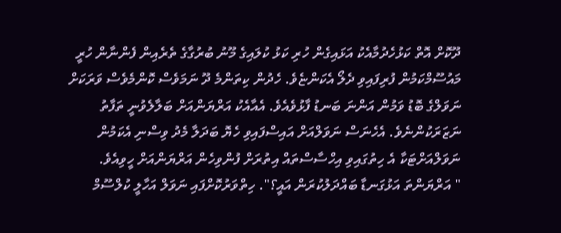ދޫކޮށް އޮތް ކަޅުހެދުމާއެކު އަޅައިގެން ހުރި ކަޅު ކުލައިގެ މޫނު ބުރުގާގެ ތެރެއިން ފެންނާން ހުރީ މައުސޫމްކަމުން ފުރިފައިވި ދެލޯ އެކަންޏެވެ. ހެދުން ކިތަންމެ ދޫ ނަމަވެސް ކޮންމެވެސް ވަރަކަށް ނަވަލްގެ ބޮޑު ވަމުން އަންނަ ބަނޑު ފާޅުވެއެވެ. އެއާއެކު އަރްޔަންއަށް ބަލާލެވުނީ ތަފާތު ނަޒަރަކުންނެވެ. އެހެނަސް ނަވަލްއަށް އައިސްފައިވި ހެޔޮ ބަދަލާ މެދު ވިސްނި އެކަމުން ނަވަލްއަށްޓަކާ އެ ހިތުގައިވި އިހްސާސްތައް އިތުރަށް ފުންވިހެން އަރްޔަންއަށް ހީވިއެވެ.
" އަރްޔަންތަ އަޅުގަނޑާ ބައްދަލުކުރަން އައީ؟". ހިތްވަރުކޮށްފައި ނަވަލް އަހާލީ ކުލްސޫމް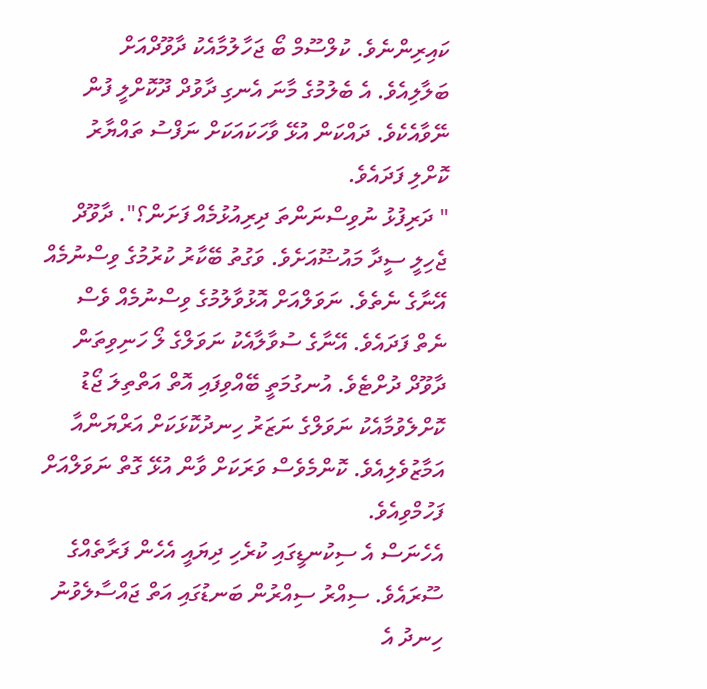ކައިރިންނެވެ. ކުލްސޫމް ބޯ ޖަހާލުމާއެކު ދާވޫދްއަށް ބަލާލިއެވެ. އެ ބެލުމުގެ މާނަ އެނގި ދާވުދް ދޫކޮށްލީ ފުން ނޭވާއެކެވެ. ދައްކަން އުޅޭ ވާހަކައަކަށް ނަފްސު ތައްޔާރު ކޮށްލި ފަދައެވެ.
" ދަރިފުޅު ނުވިސްނަންތަ ދިރިއުޅުމެއް ފަށަން؟". ދާވޫދް ޖެހިލީ ސީދާ މައުޟޫއަށެވެ. ވަގުތު ބޭކާރު ކުރުމުގެ ވިސްނުމެއް އޭނާގެ ނެތެވެ. ނަވަލްއަށް އޮޅުވާލުމުގެ ވިސްނުމެއް ވެސް ނެތް ފަދައެވެ. އޭނާގެ ސުވާލާއެކު ނަވަލްގެ ލޯ ހަނިވިތަން ދާވޫދް ދުށްޓެވެ. އުނގުމަތީ ބޭއްވިފައި އޮތް އަތްތިލަ ޖޯޑު ކޮށްލެވުމާއެކު ނަވަލްގެ ނަޒަރު ހިނދުކޮޅަކަށް އަރްޔަންއާ އަމާޒުވެލިއެވެ. ކޮންމެވެސް ވަރަކަށް ވާން އުޅޭ ގޮތް ނަވަލްއަށް ފަހުމްވިއެވެ.
އެހެނަސް އެ ސިކުނޑީގައި ކުރެހި ދިޔައީ އެހެން ފަރާތެއްގެ ސޫރައެވެ. ސިއްރު ސިއްރުން ބަނޑުގައި އަތް ޖައްސާލެވުނު ހިނދު އެ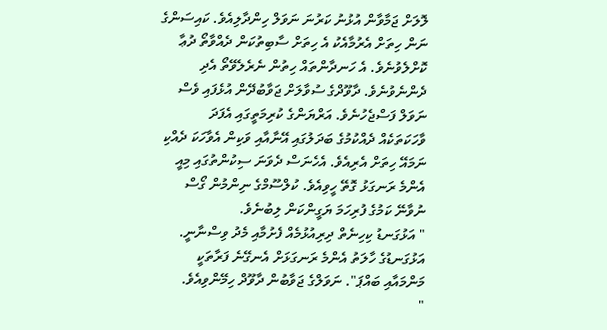ލޮލަށް ޖަމާވާން އުޅުނު ކަރުނަ ނަވަލް ހިންދާލިއެވެ. ކައިސަންގެ ނަން ހިތަށް އެރުމާއެކު އެ ހިތަށް ސާބިތުކަން ދެއްވާތޯ ދުޢާ ކޮށްލެވުނެވެ. އެ ހަނދާންތައް ހިތުން ނެރެލެވޭތޯ އެދި ދެންނެވުނެވެ. ދާވޫދްގެ ސުވާލަށް ޖަވާބުދޭން އުޅެފައި ވެސް ނަވަލް ފަސްޖެހުނެވެ. އަރްޔަންގެ ކުރިމަތީގައި އެފަދަ ވާހަކަތަކެއް ދެއްކުމުގެ ބަދަލުގައި އޭނާއާއި ވަކިން އެވާހަކަ ދެއްކި ނަމައޭ ހިތަށް އެރިއެވެ. އެހެނަސް ދެވަނަ ސިކުންތުގައި މިއީ އެންމެ ރަނގަޅު ގޮތޭ ހީވިއެވެ. ކުލްސޫމްގެ ނިންމުން ގޯސް ނުވާނޭ ކަމުގެ ފުރިހަމަ ޔަގީންކަން ލިބުނެވެ.
" އަޅުގަނޑު ކިހިނެތް ދިރިއުޅުމެއް ފެށުމާއި މެދު ވިސްނާނީ. އަޅުގަނޑުގެ ހާލަތު އެންމެ ރަނގަޅަށް އެނގޭނެ ފަރާތަކީ މަންމައާއި ބައްޕަ". ނަވަލްގެ ޖަވާބުން ދާވޫދް ހިމޭންވިއެވެ.
"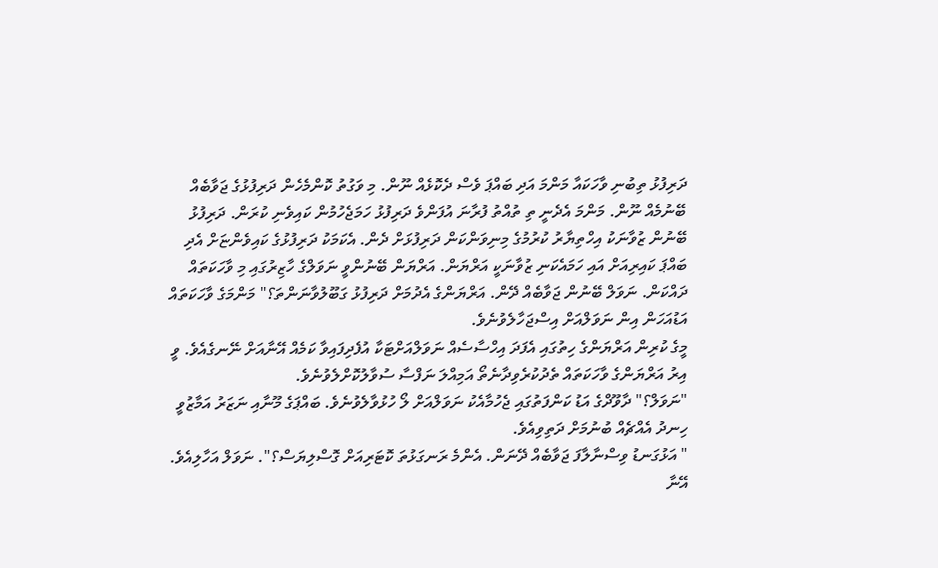ދަރިފުޅު ތިބުނި ވާހަކައާ މަންމަ އަދި ބައްޕަ ވެސް ދެކޮޅެއް ނޫން. މި ވަގުތު ކޮންމެހެން ދަރިފުޅުގެ ޖަވާބެއް ބޭނުމެއް ނޫން. މަންމަ އެދެނީ ތި ތުއްތު ފުރާނަ އުފަންވެ ދަރިފުޅު ހަމަޖެހުމުން ކައިވެނި ކުރަން. ދަރިފުޅު ބޭނުން ޒުވާނަކު އިހްތިޔާރު ކުރުމުގެ މިނިވަންކަން ދަރިފުޅަށް ދެން. އެކަމަކު ދަރިފުޅުގެ ކައިވެންޏަށް އެދި ބައްޕަ ކައިރިއަށް އައި ހަމައެކަނި ޒުވާނަކީ އަރްޔަން. އަރްޔަން ބޭނުންވީ ނަވަލްގެ ހާޒިރުގައި މި ވާހަކަތައް ދައްކަން. ނަވަލް ބޭނުން ޖަވާބެއް ދޭން. އަރްޔަންގެ އެދުމަށް ދަރިފުޅު ގަބޫލުވާނަންތަ؟" މަންމަގެ ވާހަކަތައް އަޑުއަހަން އިން ނަވަލްއަށް އިސްޖަހާލެވުނެވެ.
މީގެ ކުރިން އަރްޔަންގެ ހިތުގައި އެފަދަ އިހްސާސެއް ނަވަލްއަށްޓަކާ އުފެދިފައިވާ ކަމެއް އޭނާއަށް ނޭނގެއެވެ. ވީ އިރު އަރްޔަންގެ ވާހަކަތައް ތެދުކުރެވިދާނެތޯ އަމިއްލަ ނަފްސާ ސުވާލުކޮށްލެވުނެވެ.
"ނަވަލް؟" ދާވޫދްގެ އަޑު ކަންފަތުގައި ޖެހުމާއެކު ނަވަލްއަށް ލޯ ހުޅުވާލެވުނެވެ. ބައްޕަގެ މޫނާއި ނަޒަރު އަމާޒުވީ ހިނދު އެއްޗެއް ބުނުމަށް ދަތިވިއެވެ.
" އަޅުގަނޑު ވިސްނާލާފަ ޖަވާބެއް ދޭނަން. އެންމެ ރަނގަޅުތަ ކޮޓަރިއަށް ގޮސްލިޔަސް؟". ނަވަލް އަހާލިއެވެ. އޭނާ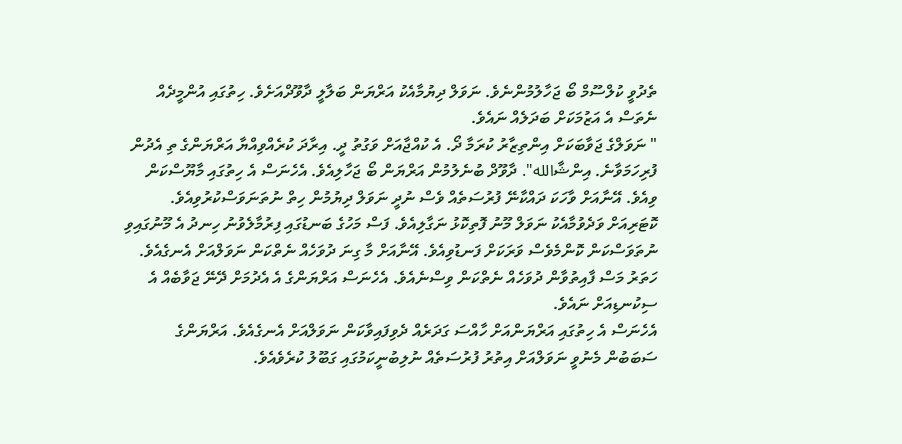ތެދުވީ ކުލްސޫމް ބޯ ޖަހާލުމުންނެވެ. ނަވަލް ދިޔުމާއެކު އަރްޔަން ބަލާލީ ދާވޫދްއަށެވެ. ހިތުގައި އުންމީދެއް ނެތަސް އެ އަޒުމަކަށް ބަދަލެއް ނައެވެ.
" ނަވަލްގެ ޖަވާބަކަށް އިންތިޒާރު ކުރަމާ ދޯ. އެ ކުއްޖާއަށް ވަގުތު ދީ. އިރާދަ ކުރެއްވިއްޔާ އަރްޔަންގެ ތި އެދުން ފުރިހަމަވާނެ. އިންޝާالله". ދާވޫދް ބުނެލުމުން އަރްޔަން ބޯ ޖަހާލިއެވެ. އެހެނަސް އެ ހިތުގައި މާޔޫސްކަން ވިއެވެ. އޭނާއަށް ވާހަކަ ދައްކާނޭ ފުރުސަތެއް ވެސް ނުދީ ނަވަލް ދިޔުމުން ހިތް ނުތަނަވަސްކުރުވިއެވެ.
ކޮޓަރިއަށް ވަދެވުމާއެކު ނަވަލް މޫނު ފޮތިކޮޅު ނަގާލިއެވެ. ފަސް މަހުގެ ބަނޑުގައި ފިރުމާލެވުނު ހިނދު އެ މޫނުގައިވި ނުތަވަސްކަން ކޮންމެވެސް ވަރަކަށް ފަނޑުވިއެވެ. އޭނާއަށް މާ ގިނަ ދުވަހެއް ނެތްކަން ނަވަލްއަށް އެނގެއެވެ. ހަތަރު މަސް ފާއިތުވާން ދުވަހެއް ނެތްކަން ވިސްނެއެވެ. އެހެނަސް އަރްޔަންގެ އެ އެދުމަށް ދޭނޭ ޖަވާބެއް އެ ސިކުނޑިއަށް ނައެވެ.
އެހެނަސް އެ ހިތުގައި އަރްޔަންއަށް ހާއްސަ ގަދަރެއް ދެވިފައިވާކަން ނަވަލްއަށް އެނގެއެވެ. އަރްޔަންގެ ސަބަބުން މެނުވީ ނަވަލްއަށް އިތުރު ފުރުސަތެއް ނުލިބުނީކަމުގައި ގަބޫލު ކުރެވެއެވެ.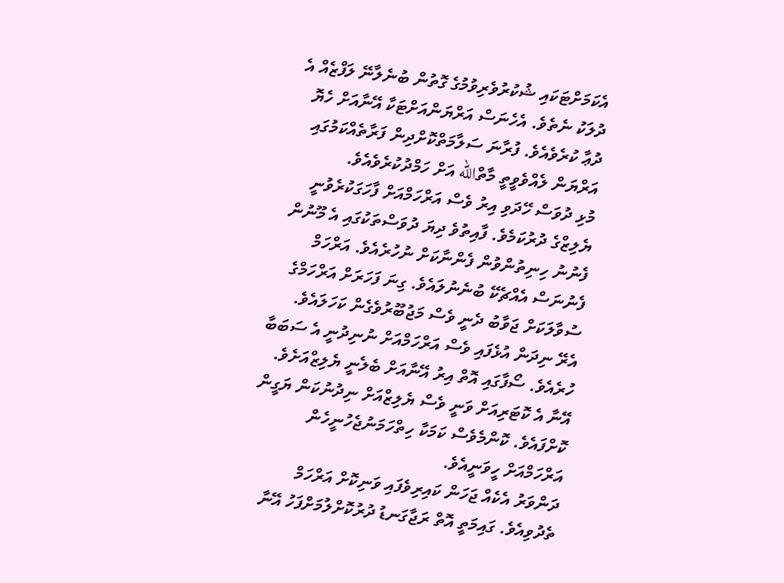އެކަމަށްޓަކައި ޝުކުރުވެރިވުމުގެ ގޮތުން ބުނެލާނޭ ލަފްޒެއް އެ ދުލަކު ނެތެވެ. އެހެނަސް އަރްޔަންއަށްޓަކާ އޭނާއަށް ހެޔޮ ދުޢާ ކުރެވެއެވެ. ފުރާނަ ސަލާމަތްކޮށްދިން ފަރާތެއްކަމުގައި އަރްޔަން ލެއްވެވީތީ މާތްالله އަށް ހަމްދުކުރެވެއެވެ.
މުޅި ދުވަސް ހޭދަވި އިރު ވެސް އަރްހަމްއަށް ފާހަގަކުރެވުނީ ޔެލިޒްގެ ދުރުކަމެވެ. ފާއިތުވެ ދިޔަ ދުވަސްތަކުގައި އެ މޫނުން ފެނުނު ހިނިތުންވުން ފެންނާކަށް ނުހުރެއެވެ. އަރްހަމް ފެނުނަސް އެއްޗެކޭ ބުނެނުލައެވެ. ގިނަ ފަހަރަށް އަރްހަމްގެ ސުވާލަކަށް ޖަވާބު ދެނީ ވެސް މަޖުބޫރުވެގެން ކަހަލައެވެ.
އެރޭ ނިދަން އުޅެފައި ވެސް އަރްހަމްއަށް ނުނިދުނީ އެ ސަބަބާ ހުރެއެވެ. ސޯފާގައި އޮތް އިރު އޭނާއަށް ބެލެނީ ޔެލިޒްއަށެވެ. އޭނާ އެ ކޮޓަރިއަށް ވަނީ ވެސް ޔެލިޒްއަށް ނިދުނުކަން ޔަގީން ކޮށްފައެވެ. ކޮންމެވެސް ކަމަކާ ހިތްހަމަނުޖެހުނީހެން އަރްހަމްއަށް ހީވަނީއެވެ.
ދަންވަރު އެކެއް ޖަހަން ކައިރިވެފައި ވަނިކޮށް އަރްހަމް ތެދުވިއެވެ. ގައިމަތީ އޮތް ރަޖާގަނޑު ދުރުކޮށްލުމަށްފަހު އޭނާ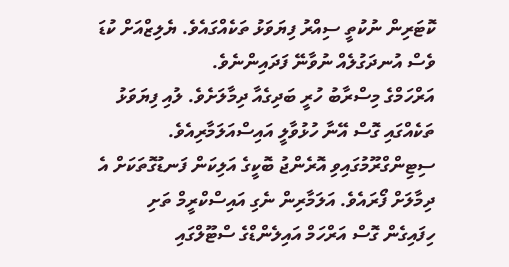ކޮޓަރިން ނުކުތީ ސިއްރު ފިޔަވަޅު ތަކެއްގައެވެ. ޔެލިޒްއަށް ކުޑަ ވެސް އުނދަގުލެއް ނުވާނޭ ފަދައިންނެވެ.
އަރްހަމްގެ މިސްރާބު ހުރީ ބަދިގެއާ ދިމާލަށެވެ. ލުއި ފިޔަވަޅު ތަކެއްގައި ގޮސް އޭނާ ހުޅުވާލީ އައިސްއަލަމާރިއެވެ. ސިޓިންގްރޫމުގައިވި އޮރެންޖު ބޮކީގެ އަލިކަން ފަނޑުގޮތަކަށް އެ ދިމާލަށް ފޯރައެވެ. އަލަމާރިން ނެގި އައިސްކްރީމް ތަށި ހިފައިގެން ގޮސް އަރްހަމް އައިލެންޑްގެ ސްޓޫލްގައި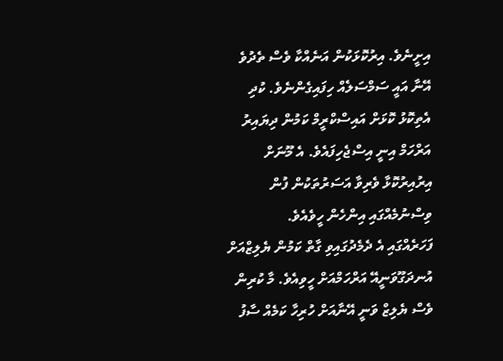އިށީނެވެ. އިރުކޮޅަކުން އަނެއްކާ ވެސް ތެދުވެ އޭނާ އައީ ސަމްސަލެއް ހިފައިގެންނެވެ. ކުދި އެތިކޮޅު ކޮޅަށް އައިސްކްރީމް ކަމުން ދިޔައިރު އަރްހަމް އިނީ އިސްޖެހިފައެވެ. އެ މޫނަށް އިރުއިރުކޮޅާ ވެރިވާ އަސަރުތަކުން ފުން ވިސްނުމެއްގައި އިންހެން ހީވެއެވެ.
ފަހަރެއްގައި އެ ދެމެދުގައިވި ގާތް ކަމުން ޔެލިޒްއަށް އުނދަގޫވަނީއޭ އަރްހަމްއަށް ހީވިއެވެ. މާ ކުރިން ވެސް ޔެލިޒް ވަނީ އޭނާއަށް ހުރިހާ ކަމެއް ސާފު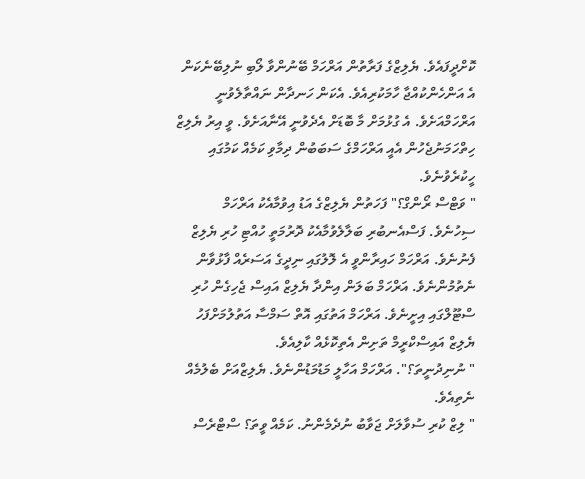ކޮށްދީފައެވެ. ޔެލިޒްގެ ފަރާތުން އަރްހަމް ބޭނުންވާ ލޯބި ނުލިބޭނެކަން އެ އަންހެންކުއްޖާ ހާމަކުރިއެވެ. އެކަން ހަނދާން ނައްތާލެވުނީ އަރްހަމްއަށެވެ. އެ ގުޅުމަށް މާ ބޮޑަށް އެދެވުނީ އޭނާއަށެވެ. ވީ އިރު ޔެލިޒް ހިތްހަމަނުޖެހުން އެއީ އަރްހަމްގެ ސަބަބުން ދިމާވި ކަމެއް ކަމުގައި ހީކުރެވުނެވެ.
" ވަޓްސް ރޯންގް؟" ފަހަތުން ޔެލިޒްގެ އަޑު އިވުމާއެކު އަރްހަމް ސިހުނެވެ. ފަސްއެނބުރި ބަލާލެވުމާއެކު ދޮރުމަތީ ހުއްޓި ހުރި ޔެލިޒް ފެނުނެވެ. އަރްހަމް ހައިރާންވީ އެ ލޮލުގައި ނިދީގެ އަސަރެއް ފާޅުވާން ނެތުމުންނެވެ. އަރްހަމް ބަލަން އިންދާ ޔެލިޒް އައިސް ޖެހިގެން ހުރި ސްޓޫލްގައި އިށީނެވެ. އަރްހަމް އަތުގައި އޮތް ސަމްސާ އަތުލުމަށްފަހު ޔެލިޒް އައިސްކްރީމް ތަށިން އެތިކޮޅެއް ކާލިއެވެ.
" ނުނިދުނީތަ؟". އަރްހަމް އަހާލީ މަޑުމަޑުންނެވެ. ޔެލިޒްއަށް ބެލުމެއް ނެތިއެވެ.
" ލިޒް ކުރި ސުވާލަށް ޖަވާބު ނުދެމެންނު. ކަމެއް ވީތަ؟ ސްޓްރެސް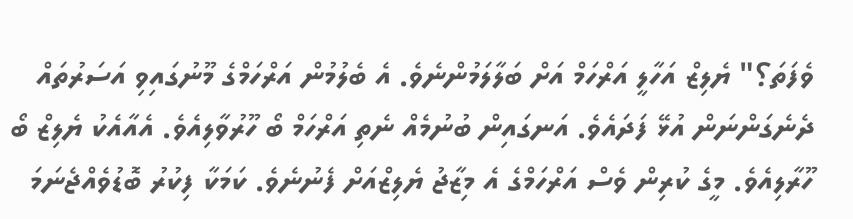ވެފަތަ؟" ޔެލިޒް އަހާލީ އަރްހަމް އަށް ބަލާލަމުންނެވެ. އެ ބެލުމުން އަރްހަމްގެ މޫނުގައިވި އަސަރުތައް ދެނެގަންނަން އުޅޭ ފަދައެވެ. އަނގައިން ބުނުމެއް ނެތި އަރްހަމް ބޯ ހޫރުވާލިއެވެ. އެއާއެކު ޔެލިޒް ބޯ ހޫރާލިއެވެ. މީގެ ކުރިން ވެސް އަރްހަމްގެ އެ މިޒާޖު ޔެލިޒްއަށް ފެނުނެވެ. ކަމަކާ ފިކުރު ބޮޑުވެއްޖެނަމަ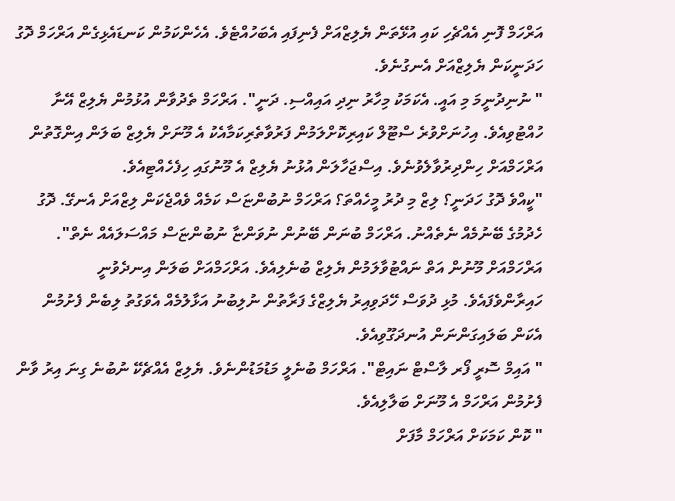އަރްހަމް ފޮނި އެއްޗެހި ކައި އުޅޭތަން ޔެލިޒްއަށް ފެނިފައި އެބަހުއްޓެވެ. އެހެންކަމުން ކަނޑައެޅިގެން އަރްހަމް ދޮގު ހަދަނީކަން ޔެލިޒްއަށް އެނގުނެވެ.
" ނުނިދުނީމަ މި އައީ. އެކަމަކު މިހާރު ނިދި އައިއްސި. ދަނީ". އަރްހަމް ތެދުވާން އުޅުމުން ޔެލިޒް އޭނާ ހުއްޓުވިއެވެ. އިހުނަށްވުރެ ސްޓޫލް ކައިރިކޮށްލަމުން ފަރުވާތެރިކަމާއެކު އެ މޫނަށް ޔެލިޒް ބަލަން އިންގޮތުން އަރްހަމްއަށް ހިންދިރުވާލެވުނެވެ. އިސްޖަހާލަން އުޅުނު ޔެލިޒް އެ މޫނުގައި ހިފެހެއްޓިއެވެ.
"ކީއްވެ ދޮގު ހަދަނީ؟ ލިޒް މި ދުރު މީހެއްތަ؟ އަރްހަމް ނުބުންޏަސް ކަމެއް ވެއްޖެކަން ލިޒްއަށް އެނގޭ. ދޮގު ހެދުމުގެ ބޭނުމެއް ނެތެއްނު. އަރްހަމް ބުނަން ބޭނުން ނުވަންޏާ ނުބުންޏަސް މައްސަލައެއް ނެތް". އަރްހަމްއަށް މޫނުން އަތް ނައްޓުވާލަމުން ޔެލިޒް ބުނެލިއެވެ. އަރްހަމްއަށް ބަލަން އިނދެވުނީ ހައިރާންވެފައެވެ. މުޅި ދުވަސް ހޭދަވިއިރު ޔެލިޒްގެ ފަރާތުން ނުލިބުނު އަޅާލުމެއް އެވަގުތު ލިބެން ފެށުމުން އެކަން ބަލައިގަންނަން އުނދަގޫވިއެވެ.
" އައިމް ސޮރީ ފޯރ ލާސްޓް ނައިޓް". އަރްހަމް ބުނެލީ މަޑުމަޑުންނެވެ. ޔެލިޒް އެއްޗެކޭ ނުބުނެ ގިނަ އިރު ވާން ފެށުމުން އަރްހަމް އެ މޫނަށް ބަލާލިއެވެ.
" ކޮން ކަމަކަށް އަރްހަމް މާފަށް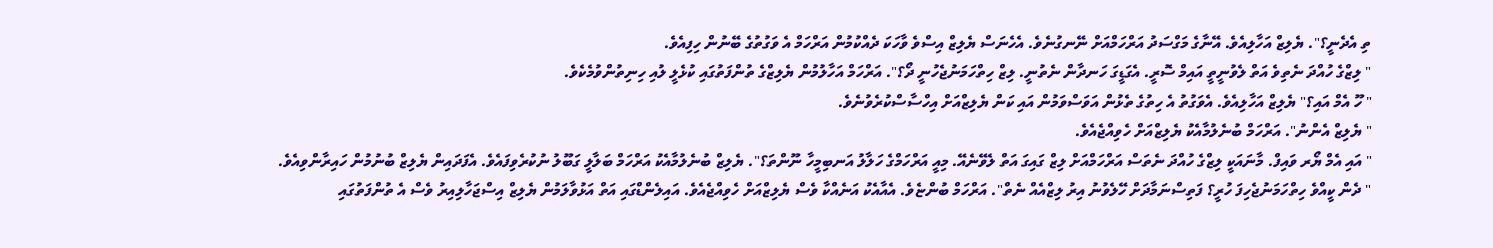ތި އެދެނީ؟". ޔެލިޒް އަހާލިއެވެ. އޭނާގެ މަގްސަދު އަރްހަމްއަށް ނޭނގުނެވެ. އެހެނަސް ޔެލިޒް އިސްވެ ވާހަކަ ދެއްކުމުން އަރްހަމް އެ ވަގުތުގެ ބޭނުން ހިފިއެވެ.
" ލިޒްގެ ހުއްދަ ނެތިވެ އަތް ލެވުނީތީ އައިމް ސޮރީ. އެގަޑީގަ ހަނދާން ނެތުނީ. ލިޒް ހިތްހަމަނުޖެހުނީ ދޯ؟". އަރްހަމް އަހާލުމުން ޔެލިޒްގެ ތުންފަތުގައި ކުޅެލީ ލުއި ހިނިތުންވުމެކެވެ.
" ހޫ އެމް އައި؟" ޔެލިޒް އަހާލިއެވެ. އެވަގުތު އެ ހިތުގެ ތެޅުން އަވަސްވަމުން އައި ކަން ޔެލިޒްއަށް އިހްސާސްކުރެވުނެވެ.
" ޔެލިޒް އެންނު". އަރްހަމް ބުނެލުމާއެކު ޔެލިޒްއަށް ހެވިއްޖެއެވެ.
" އައި އެމް ޔޯރ ވައިފް. މާނައަކީ ލިޒްގެ ހުއްދަ ނެތަސް އަރްހަމްއަށް ލިޒް ގައިގަ އަތް ލެވޭނެއޭ. މިއީ އަރްހަމްގެ ހަލާލު އަނބިމީހާ ނޫންތަ؟". ޔެލިޒް ބުނެލުމާއެކު އަރްހަމް ބަލާލީ ގަބޫލު ނުކުރެވިފައެވެ. އެފަދައިން ޔެލިޒް ބުނުމުން ހައިރާންވިއެވެ.
" ދެން ކީއްވެ ހިތްހަމަނުޖެހިފަ ހުރީ؟ ފަތިސްނަމާދަށް ހޭލެވުނު އިރު ލިޒްއެއް ނެތް". އަރްހަމް ބުންޏެވެ. އެއާއެކު އަނެއްކާ ވެސް ޔެލިޒްއަށް ހެވިއްޖެއެވެ. އައިލެންޑްގައި އަތް އަޅުވާލަމުން ޔެލިޒް އިސްޖަހާލިއިރު ވެސް އެ ތުންފަތުގައި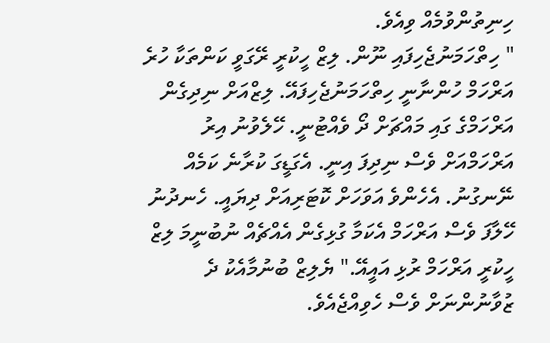ހިނިތުންވުމެއް ވިއެވެ.
" ހިތްހަމަނުޖެހިފައި ނޫން. ލިޒް ހީކުރީ ރޭގަވީ ކަންތަކާ ހުރެ އަރްހަމް ހުންނާނީ ހިތްހަމަނުޖެހިފައޭ. ލިޒްއަށް ނިދިގެން އަރްހަމްގެ ގައި މައްޗަށް ދޯ ވެއްޓުނީ. ހޭލެވުނު އިރު އަރްހަމްއަށް ވެސް ނިދިފަ އިނީ. އެގަޑީގަ ކުރާނެ ކަމެއް ނޭނގުނު. އެހެންވެ އަވަހަށް ކޮޓަރިއަށް ދިޔައީ. ހެނދުނު ހޭލާފަ ވެސް އަރްހަމް އެކަމާ ގުޅިގެން އެއްޗެއް ނުބުނީމަ ލިޒް ހީކުރީ އަރްހަމް ރުޅި އައީއޭ." ޔެލިޒް ބުނުމާއެކު ދެ ޒުވާނުންނަށް ވެސް ހެވިއްޖެއެވެ.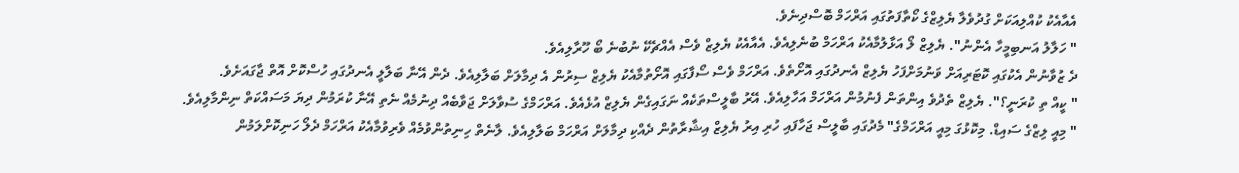އެއާއެކު ކުއްލިއަކަށް ގުދުވެލާ ޔެލިޒްގެ ކޯތާފަތުގައި އަރްހަމް ބޮސްދިނެވެ.
" ހަލާލު އަނބިމީހާ އެންނު". ޔެލިޒް ލޯ އަޅާލުމާއެކު އަރްހަމް ބުނެލިއެވެ. އެއާއެކު ޔެލިޒް ވެސް އެއްޗެކޭ ނުބުނެ ބޯ ހޫރާލިއެވެ.
ދެ ޒުވާނުން އެކުގައި ކޮޓަރިއަށް ވަނުމަށްފަހު ޔެލިޒް އެނދުގައި އޮށޯތެވެ. އަރްހަމް ވެސް ސޯފާގައި އޮށޯތުމާއެކު ޔެލިޒް ސިރުން އެ ދިމާލަށް ބަލާލިއެވެ. ދެން އޭނާ ބަލާލީ އެނދުގައި ހުސްކޮށް އޮތް ޖާގައަށެވެ.
" ކީއް ތި ކުރަނީ؟". ޔެލިޒް ތެދުވެ އިންތަން ފެނުމުން އަރްހަމް އަހާލިއެވެ. އޭރު ބާލީސްތަކެއް ނަގައިގެން ޔެލިޒް އުޅެއެވެ. އަރްހަމްގެ ސުވާލަށް ޖަވާބެއް ދިނުމެއް ނެތި އޭނާ ކުރަމުން ދިޔަ މަސައްކަތް ނިންމާލިއެވެ.
" މިއީ ލިޒްގެ ސައިޑް. މިކޮޅުގަ މިއީ އަރްހަމްގެ" މެދުގައި ބާލީސް ޖަހާފައި ހުރި އިރު ޔެލިޒް އިޝާރާތުން ދެއްކި ދިމާލަށް އަރްހަމް ބަލާލިއެވެ. ލާނެތް ހިނިތުންވުމެއް ވެރިވުމާއެކު އަރްހަމް ދެލޯ ހަނިކޮށްލަމުން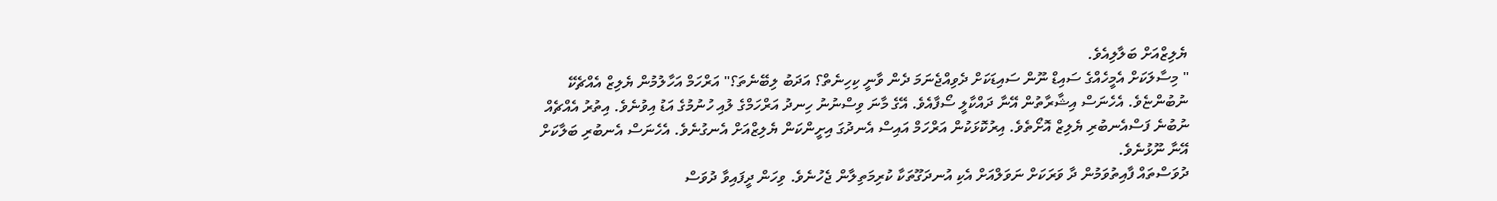ޔެލިޒްއަށް ބަލާލިއެވެ.
" މިސާލަކަށް އެމީހެއްގެ ސައިޑް ނޫން ސައިޑަކަށް ދެވިއްޖެނަމަ ދެން ވާނީ ކިހިނެތް؟ އަދަބު ލިބޭނެތަ؟" އަރްހަމް އަހާލުމުން ޔެލިޒް އެއްޗެކޭ ނުބުންޏެވެ. އެހެނަސް އިޝާރާތުން އޭނާ ދައްކާލީ ސޯފާއެވެ. އޭގެ މާނަ ވިސްނުނު ހިނދު އަރްހަމްގެ ލުއި ހުނުމުގެ އަޑު އިވުނެވެ. އިތުރު އެއްޗެއް ނުބުނެ ފަސްއެނބުރި ޔެލިޒް އޮށޯތެވެ. އިރުކޮޅަކުން އަރްހަމް އައިސް އެނދުގަ އިށީންކަން ޔެލިޒްއަށް އެނގުނެވެ. އެހެނަސް އެނބުރި ބަލާކަށް އޭނާ ނޫޅުނެވެ.
ދުވަސްތައް ފާއިތުވަމުން ދާ ވަރަކަށް ނަވަލްއަށް އެކި އުނދަގޫތަކާ ކުރިމަތިލާން ޖެހުނެވެ. ވިހަން ދީފައިވާ ދުވަސް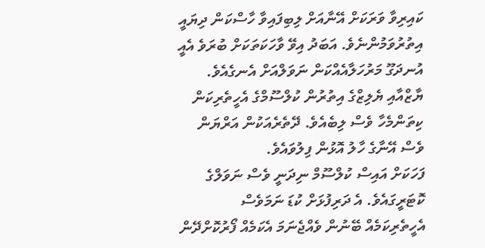ކައިރިވާ ވަރަކަށް އޭނާއަށް ލިބިފައިވާ ހާސްކަން ދިޔައީ އިތުރުވަމުންނެވެ. އަބަދު އިވޭ ވާހަކަތަކަށް ބުރަވެ އެއީ އުނދަގޫ މަރުހަލާއެއްކަން ނަވަލްއަށް އެނގެއެވެ. ޔާޒްއާއި ޔެލިޒްގެ އިތުރުން ކުލްސޫމްގެ އެހީތެރިކަން ކިތަންމެހާ ވެސް ލިބެއެވެ. ދޭތެރެއަކުން އަރްޔަން ވެސް އޭނާގެ ހާލު އޮޅުން ފިލުވައެވެ.
ފަހަކަށް އައިސް ކުލްސޫމް ނިދަނީ ވެސް ނަވަލްގެ ކޮޓަރީގައެވެ. އެ ދަރިފުޅަށް ކުޑަ ނަމަވެސް އެހީތެރިކަމެއް ބޭނުން ވެއްޖެނަމަ އެކަމެއް ފޯރުކޮށްދޭން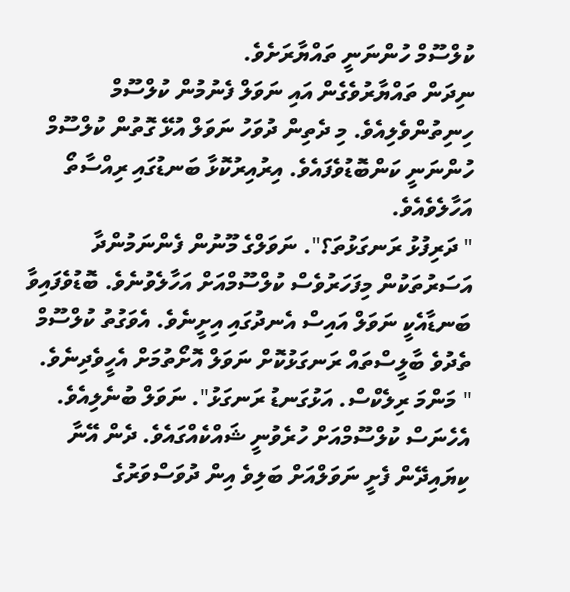ކުލްސޫމް ހުންނަނީ ތައްޔާރަށެވެ.
ނިދަން ތައްޔާރުވެގެން އައި ނަވަލް ފެނުމުން ކުލްސޫމް ހިނިތުންވެލިއެވެ. މި ދެތިން ދުވަހު ނަވަލް އުޅޭ ގޮތުން ކުލްސޫމް ހުންނަނީ ކަންބޮޑުވެފައެވެ. އިރުއިރުކޮޅާ ބަނޑުގައި ރިއްސާތޯ އަހާލެވެއެވެ.
" ދަރިފުޅު ރަނގަޅުތަ؟". ނަވަލްގެ މޫނުން ފެންނަމުންދާ އަސަރުތަކުން މިފަހަރުވެސް ކުލްސޫމްއަށް އަހާލެވުނެވެ. ބޮޑުވެފައިވާ ބަނޑާއެކީ ނަވަލް އައިސް އެނދުގައި އިށީނެވެ. އެވަގުތު ކުލްސޫމް ތެދުވެ ބާލީސްތައް ރަނގަޅުކޮށް ނަވަލް އޮށޯތުމަށް އެހީވެދިނެވެ.
" މަންމަ ރިލެކްސް. އަޅުގަނޑު ރަނގަޅު". ނަވަލް ބުނެލިއެވެ. އެހެނަސް ކުލްސޫމްއަށް ހުރެވުނީ ޝައްކެއްގައެވެ. ދެން އޭނާ ކިޔައިދޭން ފެށީ ނަވަލްއަށް ބަލިވެ އިން ދުވަސްވަރުގެ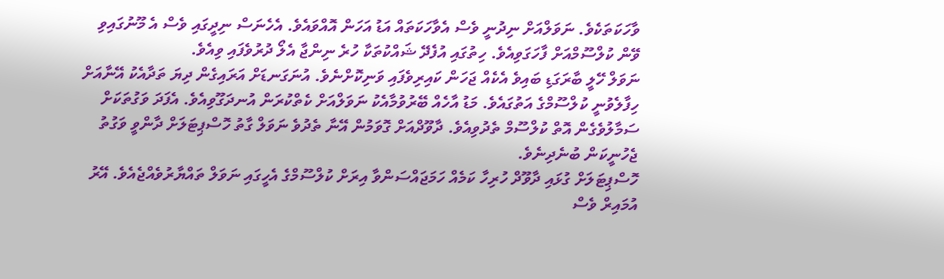ވާހަކަތަކެވެ. ނަވަލްއަށް ނިދުނީ ވެސް އެވާހަކަތައް އަޑު އަހަން އޮއްވައެވެ. އެހެނަސް ނިދީގައި ވެސް އެ މޫނުގައިވި ވޭން ކުލްސޫމްއަށް ފާހަގަވިއެވެ. ހިތުގައި އުފެދޭ ޝައްކުތަކާ ހުރެ ނިންޖާ އެލޯ ދުރުވެފައި ވިއެވެ.
ނަވަލް ހޭލީ ބާރަގަޑި ބައިވެ އެކެއް ޖަހަން ކައިރިވެފައި ވަނިކޮށްނެވެ. އުނަގަނޑަށް އަރައިގެން ދިޔަ ތަދާއެކު އޭނާއަށް ހިފާލެވުނީ ކުލްސޫމްގެ އަތުގައެވެ. މަޑު އާހެއް ބޭރުވުމާއެކު ނަވަލްއަށް ކެތްކުރަން އުނދަގޫވިއެވެ. އެފަދަ ވަގުތަކަށް ސަމާލުވެގެން އޮތް ކުލްސޫމް ތެދުވިއެވެ. ދާވޫދްއަށް ގޮވަމުން އޭނާ ތެދުވެ ނަވަލް ގާތު ހޮސްޕިޓަލަށް ދާންވީ ވަގުތު ޖެހުނީކަން ބުނެދިނެވެ.
ހޮސްޕިޓަލަށް ގުޅައި ދާވޫދް ހުރިހާ ކަމެއް ހަމަޖައްސަންވާ އިރަށް ކުލްސޫމްގެ އެހީގައި ނަވަލް ތައްޔާރުވެއްޖެއެވެ. އޭރު އުމައިރް ވެސް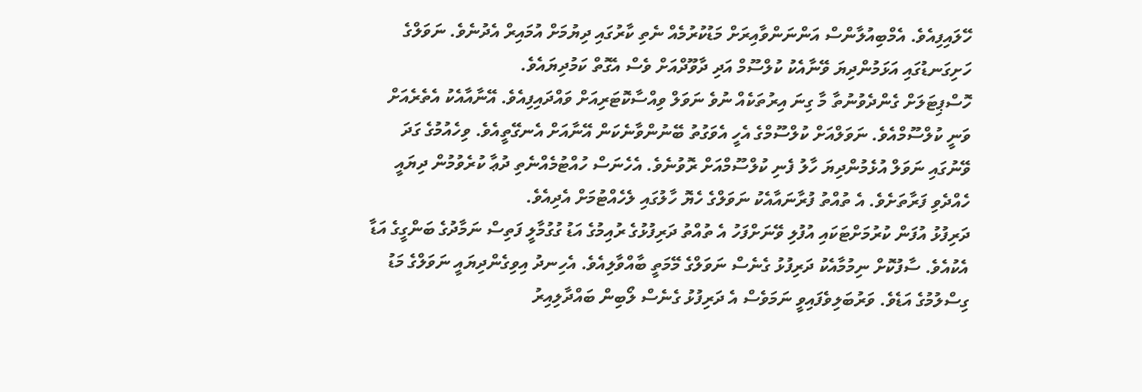ހޭލައިފިއެވެ. އެމްބިއުލާންސް އަންނަންވާއިރަށް މަޑުކުރުމެއް ނެތި ކާރުގައި ދިޔުމަށް އުމައިރް އެދުނެވެ. ނަވަލްގެ ހަށިގަނޑުގައި އަޅަމުންދިޔަ ވޭނާއެކު ކުލްސޫމް އަދި ދާވޫދްއަށް ވެސް އެގޮތް ކަމުދިޔައެވެ.
ހޮސްޕިޓަލަށް ގެންދެވުނުތާ މާ ގިނަ އިރުތަކެއް ނުވެ ނަވަލް ވިއްސާކޮޓަރިއަށް ވައްދައިފިއެވެ. އޭނާއާއެކު އެތެރެއަށް ވަނީ ކުލްސޫމްއެވެ. ނަވަލްއަށް ކުލްސޫމްގެ އެހީ އެވަގުތު ބޭނުންވާނެކަން އޭނާއަށް އެނގޭތީއެވެ. ވިހެއުމުގެ ގަދަ ވޭނުގައި ނަވަލް އުޅެމުންދިޔަ ހާލު ފެނި ކުލްސޫމްއަށް ރޮވުނެވެ. އެހެނަސް ހުއްޓުމެއްނެތި ދުޢާ ކުރެވުމުން ދިޔައީ ހެއްދެވި ފަރާތަށެވެ. އެ ތުއްތު ފުރާނައާއެކު ނަވަލްގެ ހެޔޮ ހާލުގައި ލެހެއްޓުމަށް އެދިއެވެ.
ދަރިފުޅު އުފަން ކުރުމަށްޓަކައި އުފުލި ވޭނަށްފަހު އެ ތުއްތު ދަރިފުޅުގެ ރުއިމުގެ އަޑު ގުގުމާލީ ފަތިސް ނަމާދުގެ ބަންގީގެ އަޑާ އެކުއެވެ. ސާފުކޮށް ނިމުމާއެކު ދަރިފުޅު ގެނެސް ނަވަލްގެ މޭމަތީ ބާއްވާލިއެވެ. އެހިނދު އިވިގެންދިޔައީ ނަވަލްގެ މަޑު ގިސްލުމުގެ އަޑެވެ. ވަރުބަލިވެފައިވީ ނަމަވެސް އެ ދަރިފުޅު ގެނެސް ލޯބިން ބައްދާލިއިރު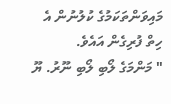މައިވަންތަކަމުގެ ކުލުނުން އެ ހިތް ފުރިގެން އައެވެ.
" މަންމަގެ ލޯބި ލޯބި ނޫރު. ޔޫ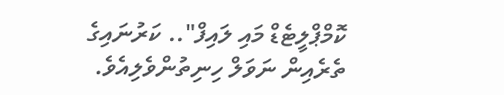ކޮމްޕްލީޓެޑް މައި ލައިފް".. ކަރުނައިގެ ތެރެއިން ނަވަލް ހިނިތުންވެލިއެވެ.